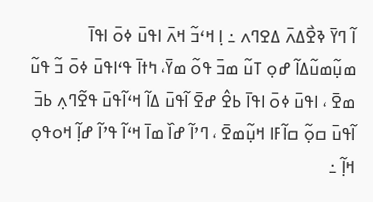ߊ߬ ߣߌ߫ ߢߐ߯ߡߍ߫ ߡߐߣߍ ߸ ߊ߲ ߞߵߏ߬ ߞߍ߫ ߊߟߎ߫ ߦߋ߫ ߊߟߊ߫ ߘߎ߲߬ߘߎ߬ߡߊ߬ ߝߋ߲ ߠߎ߬ ߘߏ߫ ߟߋ߬ ߘߌ߫، ߤߙߊ߫ ߟߵߊߟߎ߫ ߦߋ߫ ߏ߬ ߟߎ߬ ߘߐ߫ ، ߊߟߎ߫ ߦߋ߫ ߊߟߊ߫ ߕߐ߮ ߝߐ߫ ߊ߬ߟߎ߫ ߡߊ߬ ߞߵߊ߬ߟߎ߫ ߟߐ߬ߣߍ߲ ߕߏ߫ ߊ߬ߟߎ߫ ߛߋ߲߬ ߛߊ߬ߓߊ ߞߎ߲߬ߘߐ߫ ، ߣߴߊ߬ ߝߊ߰ ߘߊ߫ ߞߵߊ߬ ߟߴߊ߬ ߝߊ߲߬ ߞߋߟߋ߲ ߞߊ߲߬ ߸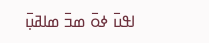ߊߟߎ߫ ߦߋ߫ ߘߏ߫ ߘߊߥߎ߲߫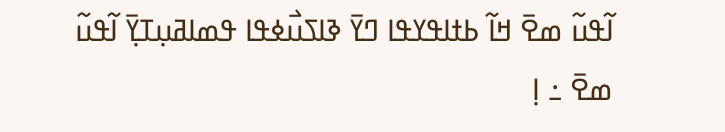ߊ߬ߟߎ߬ ߘߐ߫ ߞߊ߬ ߕߙߊߟߌߟߊ ߣߌ߫ ߢߊߖߎ߯ߦߟߊ ߟߘߊߥߎ߲ߠߌ߲߫ ߊ߬ߟߎ߬ ߘߐ߫ ߸ ߊ߲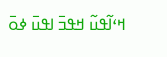ߞߵߊ߬ߟߎ߬ ߞߟߏ߫ ߊߟߎ߫ ߦߋ߫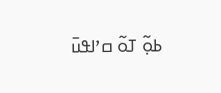ߕߋ߲߬ ߠߋ߬ ߛߴߊߟߎ߫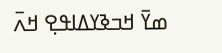ߘߌ߫ ߞߏߢߌߡߊߟߐ߲ ߞߍ߫